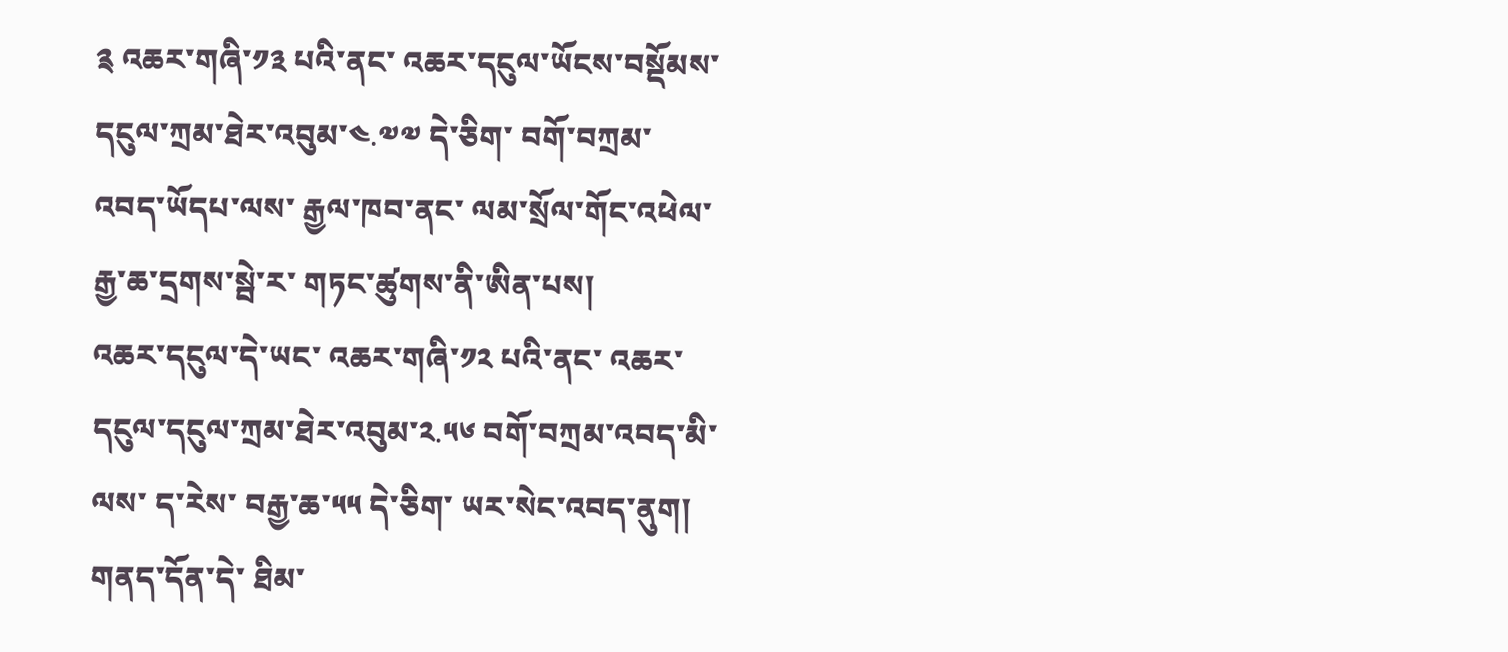༉ འཆར་གཞི་༡༣ པའི་ནང་ འཆར་དངུལ་ཡོངས་བསྡོམས་ དངུལ་ཀྲམ་ཐེར་འབུམ་༤.༧༧ དེ་ཅིག་ བགོ་བཀྲམ་འབད་ཡོདཔ་ལས་ རྒྱལ་ཁབ་ནང་ ལམ་སྲོལ་གོང་འཕེལ་ རྒྱ་ཆ་དྲགས་སྦེ་ར་ གཏང་ཚུགས་ནི་ཨིན་པས།
འཆར་དངུལ་དེ་ཡང་ འཆར་གཞི་༡༢ པའི་ནང་ འཆར་དངུལ་དངུལ་ཀྲམ་ཐེར་འབུམ་༢.༥༦ བགོ་བཀྲམ་འབད་མི་ལས་ ད་རེས་ བརྒྱ་ཆ་༥༥ དེ་ཅིག་ ཡར་སེང་འབད་ནུག།
གནད་དོན་དེ་ ཐིམ་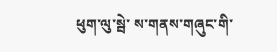ཕུག་ལུ་སྦེ་ ས་གནས་གཞུང་གི་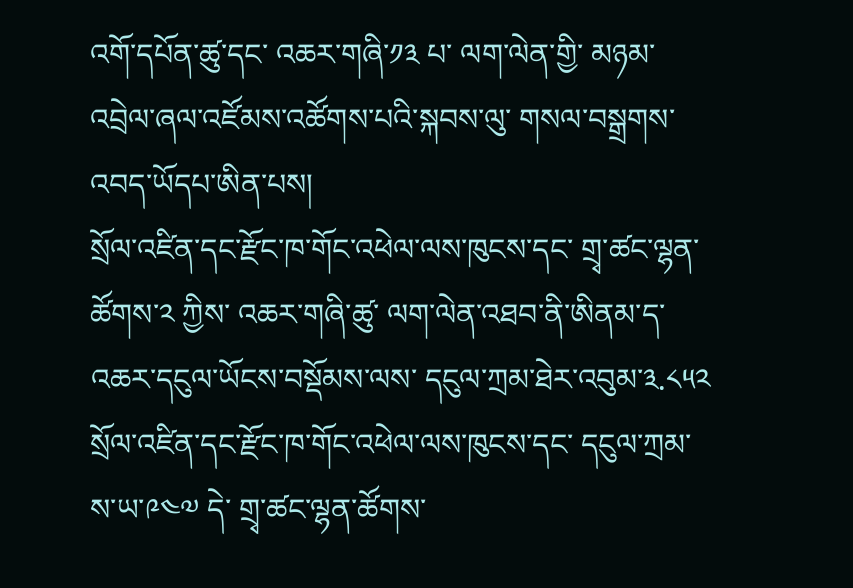འགོ་དཔོན་ཚུ་དང་ འཆར་གཞི་༡༣ པ་ ལག་ལེན་གྱི་ མཉམ་འབྲེལ་ཞལ་འཛོམས་འཚོགས་པའི་སྐབས་ལུ་ གསལ་བསྒྲགས་འབད་ཡོདཔ་ཨིན་པས།
སྲོལ་འཛིན་དང་རྫོང་ཁ་གོང་འཕེལ་ལས་ཁུངས་དང་ གྲྭ་ཚང་ལྷན་ཚོགས་༢ ཀྱིས་ འཆར་གཞི་ཚུ་ ལག་ལེན་འཐབ་ནི་ཨིནམ་ད་ འཆར་དངུལ་ཡོངས་བསྡོམས་ལས་ དངུལ་ཀྲམ་ཐེར་འབུམ་༣.༨༥༢ སྲོལ་འཛིན་དང་རྫོང་ཁ་གོང་འཕེལ་ལས་ཁུངས་དང་ དངུལ་ཀྲམ་ས་ཡ་༩༤༧ དེ་ གྲྭ་ཚང་ལྷན་ཚོགས་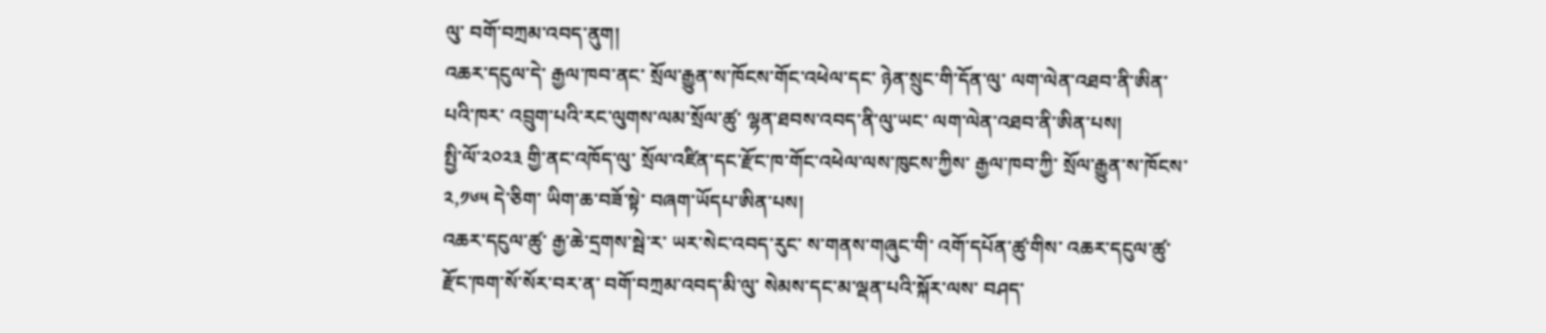ལུ་ བགོ་བཀྲམ་འབད་ནུག།
འཆར་དངུལ་དེ་ རྒྱལ་ཁབ་ནང་ སྲོལ་རྒྱུན་ས་ཁོངས་གོང་འཕེལ་དང་ ཉེན་སྲུང་གི་དོན་ལུ་ ལག་ལེན་འཐབ་ནི་ཨིན་པའི་ཁར་ འབྲུག་པའི་རང་ལུགས་ལམ་སྲོལ་ཚུ་ ལྷན་ཐབས་འབད་ནི་ལུ་ཡང་ ལག་ལེན་འཐབ་ནི་ཨིན་པས།
སྤྱི་ལོ་༢༠༢༣ གྱི་ནང་འཁོད་ལུ་ སྲོལ་འཛིན་དང་རྫོང་ཁ་གོང་འཕེལ་ལས་ཁུངས་ཀྱིས་ རྒྱལ་ཁབ་ཀྱི་ སྲོལ་རྒྱུན་ས་ཁོངས་༢,༡༦༥ དེ་ཅིག་ ཡིག་ཆ་བཟོ་སྟེ་ བཞག་ཡོདཔ་ཨིན་པས།
འཆར་དངུལ་ཚུ་ རྒྱ་ཆེ་དྲགས་སྦེ་ར་ ཡར་སེང་འབད་རུང་ ས་གནས་གཞུང་གི་ འགོ་དཔོན་ཚུ་གིས་ འཆར་དངུལ་ཚུ་ རྫོང་ཁག་སོ་སོར་བར་ན་ བགོ་བཀྲམ་འབད་མི་ལུ་ སེམས་དང་མ་ལྡན་པའི་སྐོར་ལས་ བཤད་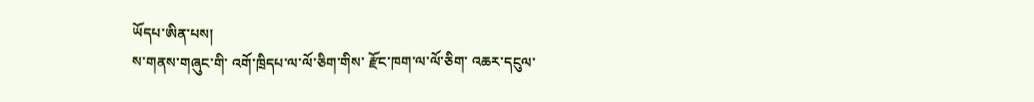ཡོདཔ་ཨིན་པས།
ས་གནས་གཞུང་གི་ འགོ་ཁྲིདཔ་ལ་ལོ་ཅིག་གིས་ རྫོང་ཁག་ལ་ལོ་ཅིག་ འཆར་དངུལ་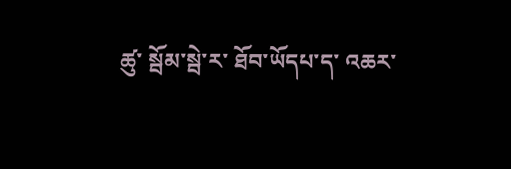ཚུ་ སྦོམ་སྦེ་ར་ ཐོབ་ཡོདཔ་ད་ འཆར་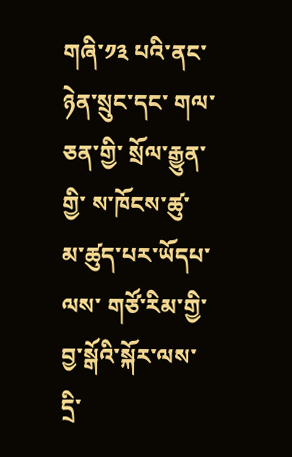གཞི་༡༣ པའི་ནང་ ཉེན་སྲུང་དང་ གལ་ཅན་གྱི་ སྲོལ་རྒྱུན་གྱི་ ས་ཁོངས་ཚུ་ མ་ཚུད་པར་ཡོདཔ་ལས་ གཙོ་རིམ་གྱི་ བྱ་སྒོའི་སྐོར་ལས་ དྲི་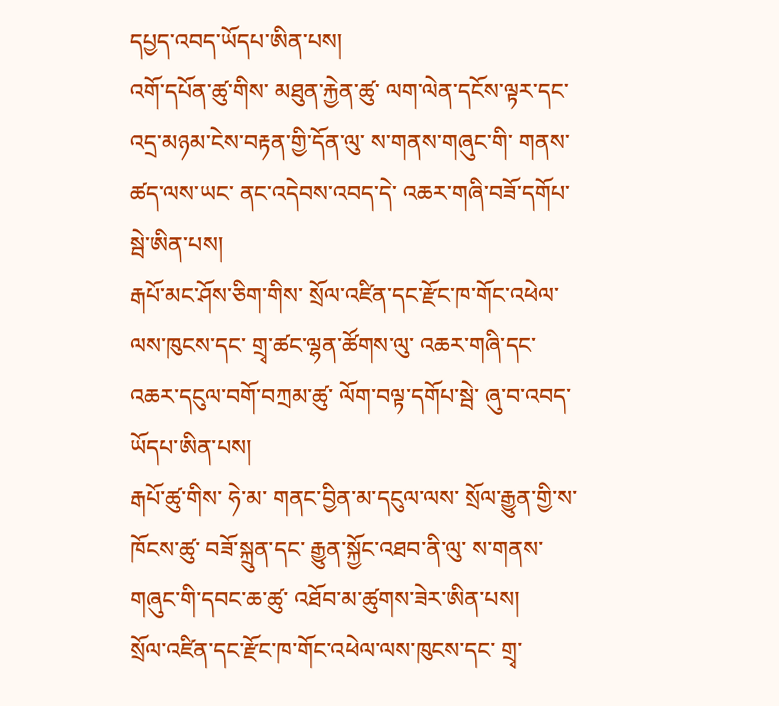དཔྱད་འབད་ཡོདཔ་ཨིན་པས།
འགོ་དཔོན་ཚུ་གིས་ མཐུན་རྐྱེན་ཚུ་ ལག་ལེན་དངོས་ལྟར་དང་ འདྲ་མཉམ་ངེས་བརྟན་གྱི་དོན་ལུ་ ས་གནས་གཞུང་གི་ གནས་ཚད་ལས་ཡང་ ནང་འདེབས་འབད་དེ་ འཆར་གཞི་བཟོ་དགོཔ་སྦེ་ཨིན་པས།
རྒཔོ་མང་ཤོས་ཅིག་གིས་ སྲོལ་འཛིན་དང་རྫོང་ཁ་གོང་འཕེལ་ལས་ཁུངས་དང་ གྲྭ་ཚང་ལྷན་ཚོགས་ལུ་ འཆར་གཞི་དང་ འཆར་དངུལ་བགོ་བཀྲམ་ཚུ་ ལོག་བལྟ་དགོཔ་སྦེ་ ཞུ་བ་འབད་ཡོདཔ་ཨིན་པས།
རྒཔོ་ཚུ་གིས་ ཧེ་མ་ གནང་བྱིན་མ་དངུལ་ལས་ སྲོལ་རྒྱུན་གྱི་ས་ཁོངས་ཚུ་ བཟོ་སྐྲུན་དང་ རྒྱུན་སྐྱོང་འཐབ་ནི་ལུ་ ས་གནས་གཞུང་གི་དབང་ཆ་ཚུ་ འཐོབ་མ་ཚུགས་ཟེར་ཨིན་པས།
སྲོལ་འཛིན་དང་རྫོང་ཁ་གོང་འཕེལ་ལས་ཁུངས་དང་ གྲྭ་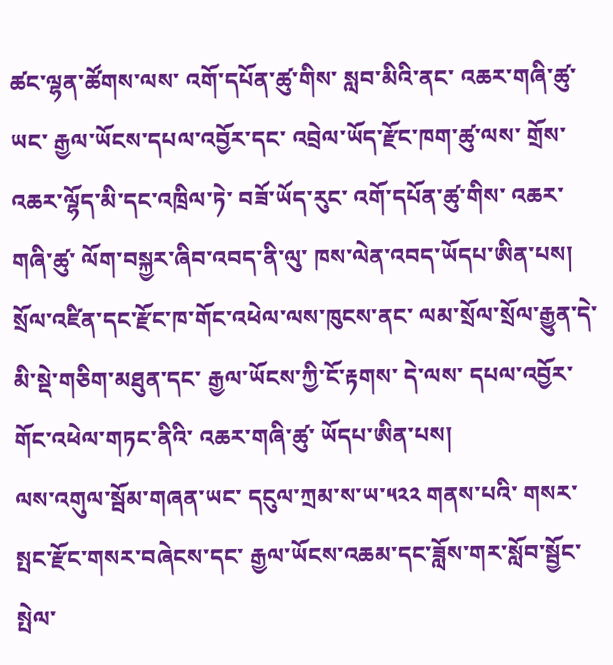ཚང་ལྷན་ཚོགས་ལས་ འགོ་དཔོན་ཚུ་གིས་ སླབ་མིའི་ནང་ འཆར་གཞི་ཚུ་ཡང་ རྒྱལ་ཡོངས་དཔལ་འབྱོར་དང་ འབྲེལ་ཡོད་རྫོང་ཁག་ཚུ་ལས་ གྲོས་འཆར་ལྷོད་མི་དང་འཁྲིལ་ཏེ་ བཟོ་ཡོད་རུང་ འགོ་དཔོན་ཚུ་གིས་ འཆར་གཞི་ཚུ་ ལོག་བསྐྱར་ཞིབ་འབད་ནི་ལུ་ ཁས་ལེན་འབད་ཡོདཔ་ཨིན་པས།
སྲོལ་འཛིན་དང་རྫོང་ཁ་གོང་འཕེལ་ལས་ཁུངས་ནང་ ལམ་སྲོལ་སྲོལ་རྒྱུན་དེ་ མི་སྡེ་གཅིག་མཐུན་དང་ རྒྱལ་ཡོངས་ཀྱི་ངོ་རྟགས་ དེ་ལས་ དཔལ་འབྱོར་གོང་འཕེལ་གཏང་ནིའི་ འཆར་གཞི་ཚུ་ ཡོདཔ་ཨིན་པས།
ལས་འགུལ་སྦོམ་གཞན་ཡང་ དངུལ་ཀྲམ་ས་ཡ་༥༢༢ གནས་པའི་ གསར་སྤང་རྫོང་གསར་བཞེངས་དང་ རྒྱལ་ཡོངས་འཆམ་དང་ཟློས་གར་སློབ་སྦྱོང་སྤེལ་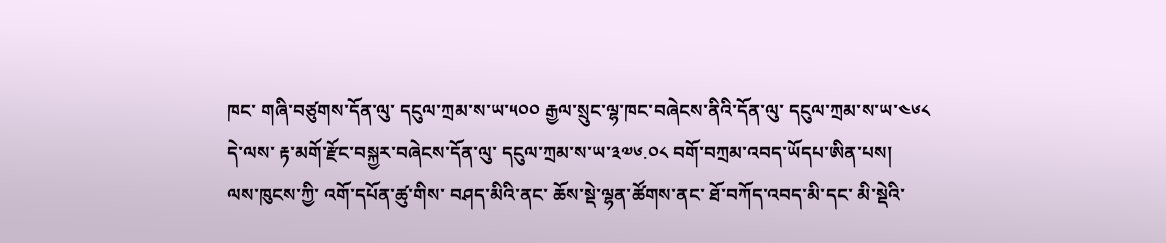ཁང་ གཞི་བཙུགས་དོན་ལུ་ དངུལ་ཀྲམ་ས་ཡ་༥༠༠ རྒྱལ་སྲུང་ལྷ་ཁང་བཞེངས་ནིའི་དོན་ལུ་ དངུལ་ཀྲམ་ས་ཡ་༤༦༨ དེ་ལས་ རྟ་མགོ་རྫོང་བསྐྱར་བཞེངས་དོན་ལུ་ དངུལ་ཀྲམ་ས་ཡ་༣༧༦.༠༨ བགོ་བཀྲམ་འབད་ཡོདཔ་ཨིན་པས།
ལས་ཁུངས་ཀྱི་ འགོ་དཔོན་ཚུ་གིས་ བཤད་མིའི་ནང་ ཆོས་སྡེ་ལྷན་ཚོགས་ནང་ ཐོ་བཀོད་འབད་མི་དང་ མི་སྡེའི་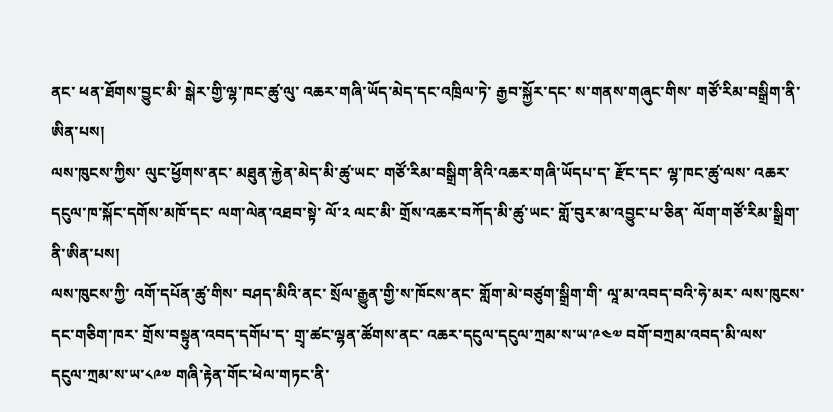ནང་ ཕན་ཐོགས་བྱུང་མི་ སྒེར་གྱི་ལྷ་ཁང་ཚུ་ལུ་ འཆར་གཞི་ཡོད་མེད་དང་འཁྲིལ་ཏེ་ རྒྱབ་སྐྱོར་དང་ ས་གནས་གཞུང་གིས་ གཙོ་རིམ་བསྒྲིག་ནི་ཨིན་པས།
ལས་ཁུངས་ཀྱིས་ ལུང་ཕྱོགས་ནང་ མཐུན་རྐྱེན་མེད་མི་ཚུ་ཡང་ གཙོ་རིམ་བསྒྲིག་ནིའི་འཆར་གཞི་ཡོདཔ་ད་ རྫོང་དང་ ལྷ་ཁང་ཚུ་ལས་ འཆར་དངུལ་ཁ་སྐོང་དགོས་མཁོ་དང་ ལག་ལེན་འཐབ་སྟེ་ ལོ་༢ ལང་མི་ གྲོས་འཆར་བཀོད་མི་ཚུ་ཡང་ གློ་བུར་མ་འབྱུང་པ་ཅིན་ ལོག་གཙོ་རིམ་སྒྲིག་ནི་ཨིན་པས།
ལས་ཁུངས་ཀྱི་ འགོ་དཔོན་ཚུ་གིས་ བཤད་མིའི་ནང་ སྲོལ་རྒྱུན་གྱི་ས་ཁོངས་ནང་ གློག་མེ་བཙུག་སྒྲིག་གི་ ལཱ་མ་འབད་བའི་ཧེ་མར་ ལས་ཁུངས་དང་གཅིག་ཁར་ གྲོས་བསྟུན་འབད་དགོཔ་ད་ གྲྭ་ཚང་ལྷན་ཚོགས་ནང་ འཆར་དངུལ་དངུལ་ཀྲམ་ས་ཡ་༩༤༧ བགོ་བཀྲམ་འབད་མི་ལས་ དངུལ་ཀྲམ་ས་ཡ་༨༩༧ གཞི་རྟེན་གོང་ཕེལ་གཏང་ནི་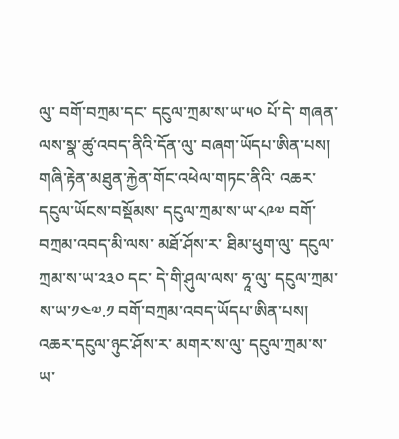ལུ་ བགོ་བཀྲམ་དང་ དངུལ་ཀྲམ་ས་ཡ་༥༠ པོ་དེ་ གཞན་ལས་སྣ་ཚུ་འབད་ནིའི་དོན་ལུ་ བཞག་ཡོདཔ་ཨིན་པས།
གཞི་རྟེན་མཐུན་རྐྱེན་གོང་འཕེལ་གཏང་ནིའི་ འཆར་དངུལ་ཡོངས་བསྡོམས་ དངུལ་ཀྲམ་ས་ཡ་༨༩༧ བགོ་བཀྲམ་འབད་མི་ལས་ མཐོ་ཤོས་ར་ ཐིམ་ཕུག་ལུ་ དངུལ་ཀྲམ་ས་ཡ་༢༣༠ དང་ དེ་གི་ཤུལ་ལས་ ཧཱ་ལུ་ དངུལ་ཀྲམ་ས་ཡ་༡༤༧.༡ བགོ་བཀྲམ་འབད་ཡོདཔ་ཨིན་པས།
འཆར་དངུལ་ཉུང་ཤོས་ར་ མགར་ས་ལུ་ དངུལ་ཀྲམ་ས་ཡ་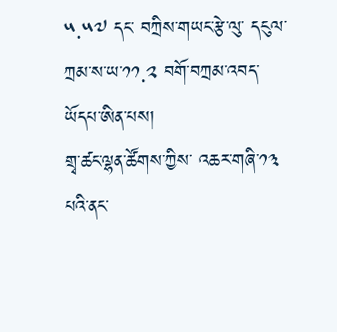༥.༥༧ དང་ བཀྲིས་གཡང་རྩེ་ལུ་ དངུལ་ཀྲམ་ས་ཡ་༡༡.༢ བགོ་བཀྲམ་འབད་ཡོདཔ་ཨིན་པས།
གྲྭ་ཚང་ལྷན་ཚོགས་ཀྱིས་ འཆར་གཞི་༡༣ པའི་ནང་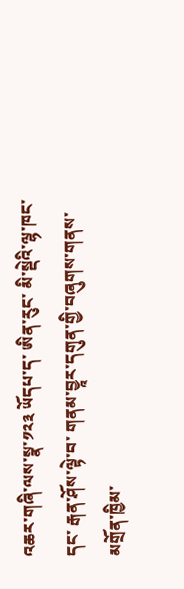འཆར་གཞི་ལས་སྣ་༡༢༣ ཡོདཔ་ད་ ཨིན་རུང་ མི་སྡེའི་ལྷ་ཁང་དང་ རྒན་ཤོས་ལྟེ་བ་ གནམ་བྱཱར་དགུན་གྱི་བཞུགས་གནས་ མགྲོན་ཁྱིམ་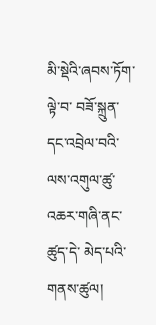མི་སྡེའི་ཞབས་ཏོག་ལྟེ་བ་ བཟོ་སྐྲུན་དང་འབྲེལ་བའི་ལས་འགུལ་ཚུ་ འཆར་གཞི་ནང་ཚུད་དེ་ མེད་པའི་གནས་ཚུལ།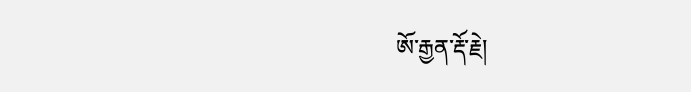ཨོ་རྒྱན་རྡོ་རྗེ།